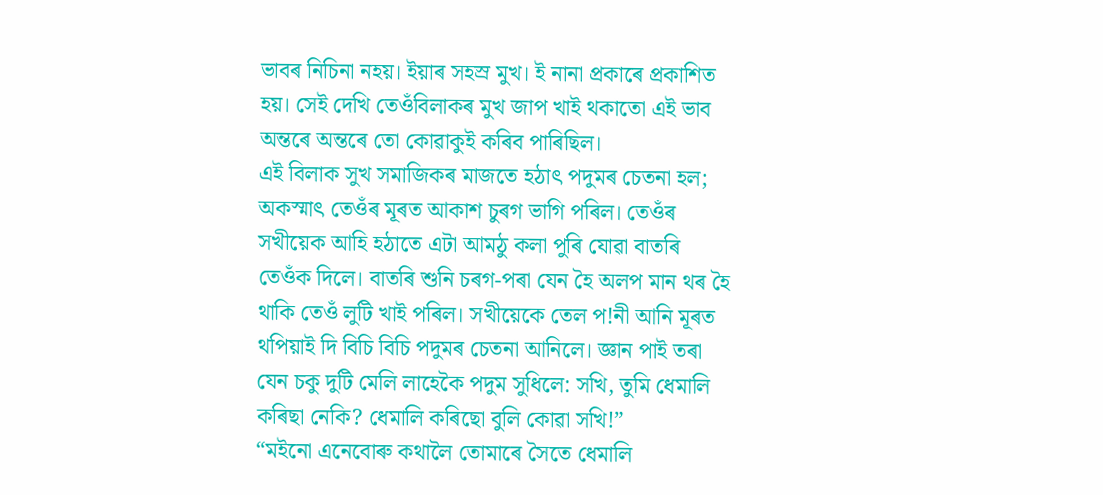ভাবৰ নিচিনা নহয়। ইয়াৰ সহস্ৰ মুখ। ই নানা প্ৰকাৰে প্ৰকাশিত হয়। সেই দেখি তেওঁবিলাকৰ মুখ জাপ খাই থকাতো এই ভাব অন্তৰে অন্তৰে তো কোৱাকুই কৰিব পাৰিছিল।
এই বিলাক সুখ সমাজিকৰ মাজতে হঠাৎ পদুমৰ চেতনা হল; অকস্মাৎ তেওঁৰ মূৰত আকাশ চুৰগ ভাগি পৰিল। তেওঁৰ সখীয়েক আহি হঠাতে এটা আমঠু কলা পুৰি যোৱা বাতৰি তেওঁক দিলে। বাতৰি শুনি চৰগ-পৰা যেন হৈ অলপ মান থৰ হৈ থাকি তেওঁ লুটি খাই পৰিল। সখীয়েকে তেল প!নী আনি মূৰত থপিয়াই দি বিচি বিচি পদুমৰ চেতনা আনিলে। জ্ঞান পাই তৰা যেন চকু দুটি মেলি লাহেকৈ পদুম সুধিলে: সখি, তুমি ধেমালি কৰিছা নেকি? ধেমালি কৰিছো বুলি কোৱা সখি!”
“মইনো এনেবোৰু কথালৈ তোমাৰে সৈতে ধেমালি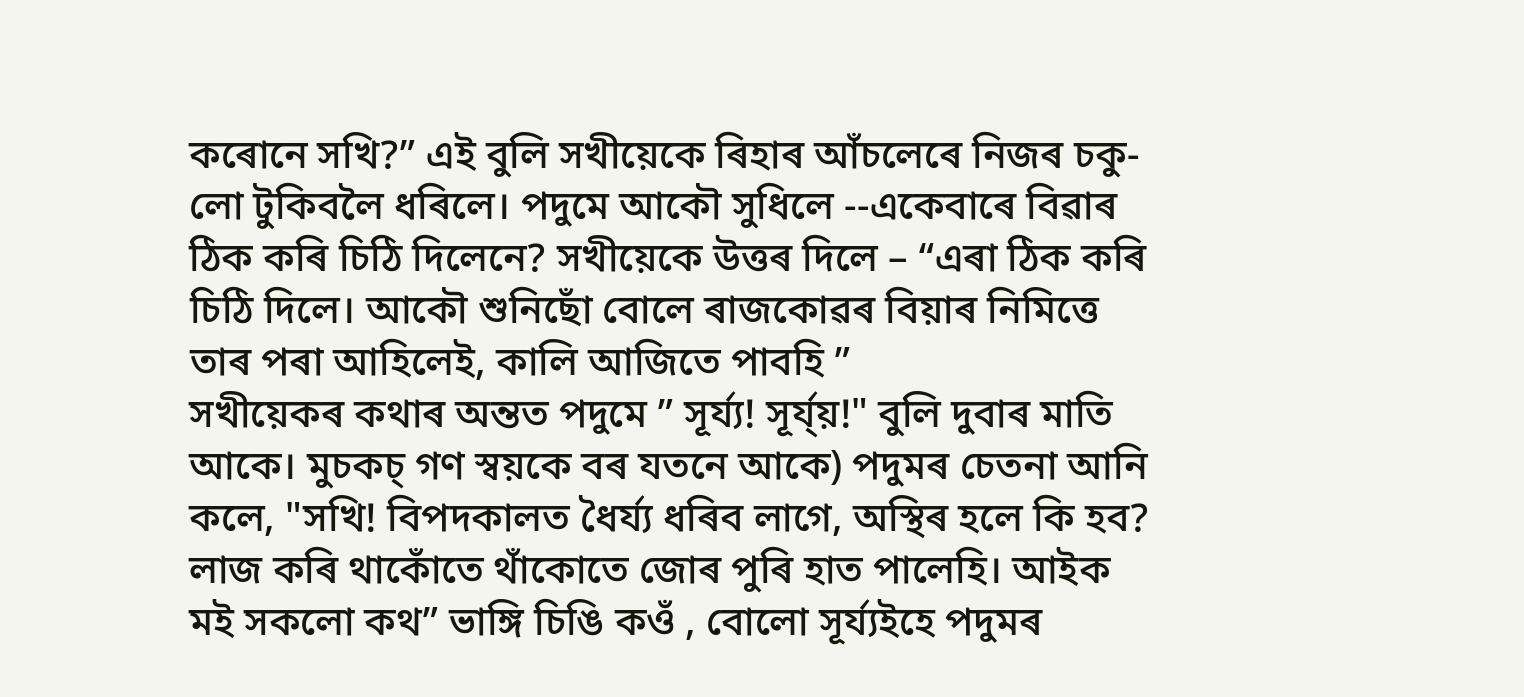কৰোনে সখি?” এই বুলি সখীয়েকে ৰিহাৰ আঁচলেৰে নিজৰ চকু-লো টুকিবলৈ ধৰিলে। পদুমে আকৌ সুধিলে --একেবাৰে বিৱাৰ ঠিক কৰি চিঠি দিলেনে? সখীয়েকে উত্তৰ দিলে – “এৰা ঠিক কৰি চিঠি দিলে। আকৌ শুনিছোঁ বোলে ৰাজকোৱৰ বিয়াৰ নিমিত্তে তাৰ পৰা আহিলেই, কালি আজিতে পাবহি ”
সখীয়েকৰ কথাৰ অন্তত পদুমে ” সূৰ্য্য! সূৰ্য্য়!" বুলি দুবাৰ মাতি আকে। মুচকচ্ গণ স্বয়কে বৰ যতনে আকে) পদুমৰ চেতনা আনি কলে, "সখি! বিপদকালত ধৈৰ্য্য ধৰিব লাগে, অস্থিৰ হলে কি হব? লাজ কৰি থাকোঁতে থাঁকোতে জোৰ পুৰি হাত পালেহি। আইক মই সকলো কথ” ভাঙ্গি চিঙি কওঁ , বোলো সূৰ্য্যইহে পদুমৰ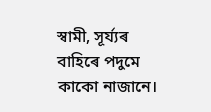স্বামী, সূৰ্য্যৰ বাহিৰে পদুমে কাকো নাজানে।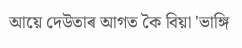আয়ে দেউতাৰ আগত কৈ বিয়া 'ভাঙ্গি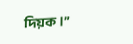দিয়ক।”